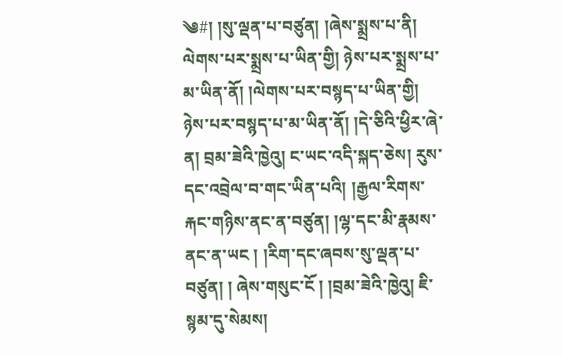༄#། །སུ་ལྡན་པ་བཙུན། །ཞེས་སྨྲས་པ་ནི། ལེགས་པར་སྨྲས་པ་ཡིན་གྱི། ཉེས་པར་སྨྲས་པ་མ་ཡིན་ནོ། །ལེགས་པར་བསྙད་པ་ཡིན་གྱི། ཉེས་པར་བསྙད་པ་མ་ཡིན་ནོ། །དེ་ཅིའི་ཕྱིར་ཞེ་ན། བྲམ་ཟེའི་ཁྱེའུ། ང་ཡང་འདི་སྐད་ཅེས། རུས་དང་འབྲེལ་བ་གང་ཡིན་པའི། །རྒྱལ་རིགས་རྐང་གཉིས་ནང་ན་བཙུན། །ལྷ་དང་མི་རྣམས་ནང་ན་ཡང ། །རིག་དང་ཞབས་སུ་ལྡན་པ་བཙུན། ། ཞེས་གསུང་ངོ ། །བྲམ་ཟེའི་ཁྱེའུ། ཇི་སྙམ་དུ་སེམས།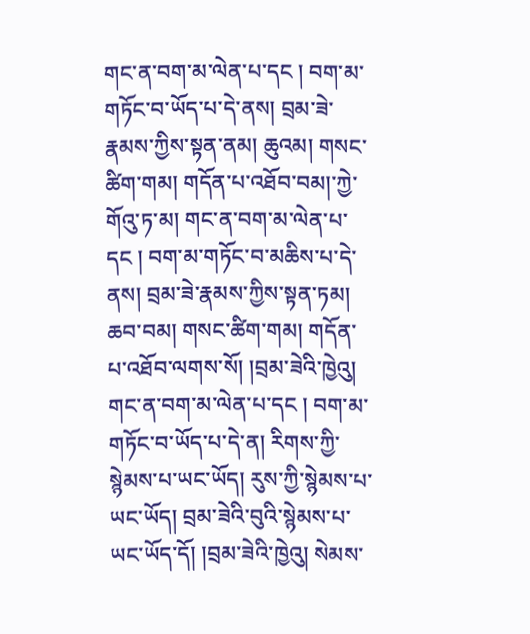གང་ན་བག་མ་ལེན་པ་དང ། བག་མ་གཏོང་བ་ཡོད་པ་དེ་ནས། བྲམ་ཟེ་རྣམས་ཀྱིས་སྟན་ནམ། ཆུའམ། གསང་ཚིག་གམ། གདོན་པ་འཐོབ་བམ།་ཀྱེ་གོའུ་ཏ་མ། གང་ན་བག་མ་ལེན་པ་དང ། བག་མ་གཏོང་བ་མཆིས་པ་དེ་ནས། བྲམ་ཟེ་རྣམས་ཀྱིས་སྟན་ཏམ། ཆབ་བམ། གསང་ཚིག་གམ། གདོན་པ་འཐོབ་ལགས་སོ། །བྲམ་ཟེའི་ཁྱེའུ། གང་ན་བག་མ་ལེན་པ་དང ། བག་མ་གཏོང་བ་ཡོད་པ་དེ་ན། རིགས་ཀྱི་སྙེམས་པ་ཡང་ཡོད། རུས་ཀྱི་སྙེམས་པ་ཡང་ཡོད། བྲམ་ཟེའི་བུའི་སྙེམས་པ་ཡང་ཡོད་དོ། །བྲམ་ཟེའི་ཁྱེའུ། སེམས་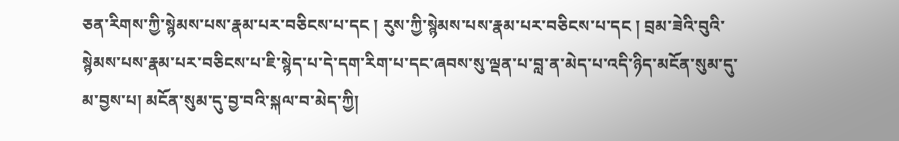ཅན་རིགས་ཀྱི་སྙེམས་པས་རྣམ་པར་བཅིངས་པ་དང ། རུས་ཀྱི་སྙེམས་པས་རྣམ་པར་བཅིངས་པ་དང ། བྲམ་ཟེའི་བུའི་སྙེམས་པས་རྣམ་པར་བཅིངས་པ་ཇི་སྙེད་པ་དེ་དག་རིག་པ་དང་ཞབས་སུ་ལྡན་པ་བླ་ན་མེད་པ་འདི་ཉིད་མངོན་སུམ་དུ་མ་བྱས་པ། མངོན་སུམ་དུ་བྱ་བའི་སྐལ་བ་མེད་ཀྱི།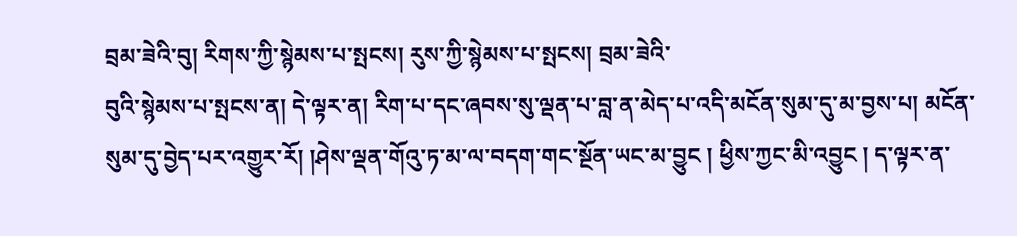བྲམ་ཟེའི་བུ། རིགས་ཀྱི་སྙེམས་པ་སྤངས། རུས་ཀྱི་སྙེམས་པ་སྤངས། བྲམ་ཟེའི་
བུའི་སྙེམས་པ་སྤངས་ན། དེ་ལྟར་ན། རིག་པ་དང་ཞབས་སུ་ལྡན་པ་བླ་ན་མེད་པ་འདི་མངོན་སུམ་དུ་མ་བྱས་པ། མངོན་སུམ་དུ་བྱེད་པར་འགྱུར་རོ། །ཤེས་ལྡན་གོའུ་ཏ་མ་ལ་བདག་གང་སྔོན་ཡང་མ་བྱུང ། ཕྱིས་ཀྱང་མི་འབྱུང ། ད་ལྟར་ན་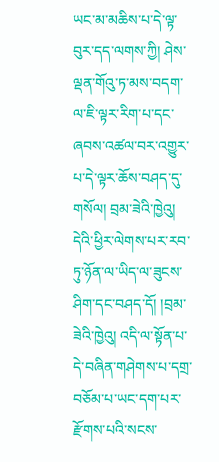ཡང་མ་མཆིས་པ་དེ་ལྟ་བུར་དད་ལགས་ཀྱི། ཤེས་ལྡན་གོའུ་ཏ་མས་བདག་ལ་ཇི་ལྟར་རིག་པ་དང་ཞབས་འཚལ་བར་འགྱུར་པ་དེ་ལྟར་ཆོས་བཤད་དུ་གསོལ། བྲམ་ཟེའི་ཁྱེའུ། དེའི་ཕྱིར་ལེགས་པར་རབ་ཏུ་ཉོན་ལ་ཡིད་ལ་ཟུངས་ཤིག་དང་བཤད་དོ། །བྲམ་ཟེའི་ཁྱེའུ། འདི་ལ་སྟོན་པ་དེ་བཞིན་གཤེགས་པ་དགྲ་བཅོམ་པ་ཡང་དག་པར་རྫོགས་པའི་སངས་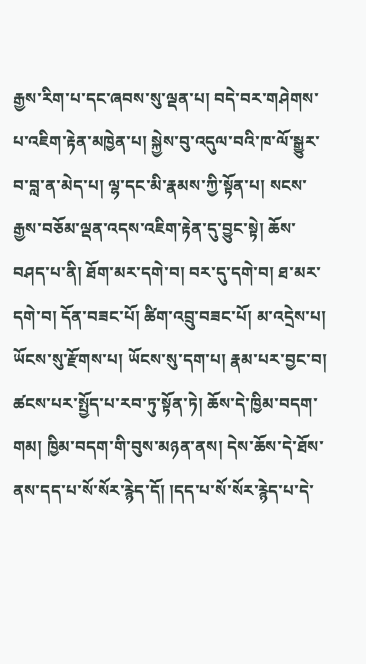རྒྱས་རིག་པ་དང་ཞབས་སུ་ལྡན་པ། བདེ་བར་གཤེགས་པ་འཇིག་རྟེན་མཁྱེན་པ། སྐྱེས་བུ་འདུལ་བའི་ཁ་ལོ་སྒྱུར་བ་བླ་ན་མེད་པ། ལྷ་དང་མི་རྣམས་ཀྱི་སྟོན་པ། སངས་རྒྱས་བཅོམ་ལྡན་འདས་འཇིག་རྟེན་དུ་བྱུང་སྟེ། ཆོས་བཤད་པ་ནི། ཐོག་མར་དགེ་བ། བར་དུ་དགེ་བ། ཐ་མར་དགེ་བ། དོན་བཟང་པོ། ཚིག་འབྲུ་བཟང་པོ། མ་འདྲེས་པ། ཡོངས་སུ་རྫོགས་པ། ཡོངས་སུ་དག་པ། རྣམ་པར་བྱང་བ། ཚངས་པར་སྤྱོད་པ་རབ་ཏུ་སྟོན་ཏེ། ཆོས་དེ་ཁྱིམ་བདག་གམ། ཁྱིམ་བདག་གི་བུས་མཉན་ནས། དེས་ཆོས་དེ་ཐོས་ནས་དད་པ་སོ་སོར་རྙེད་དོ། །དད་པ་སོ་སོར་རྙེད་པ་དེ་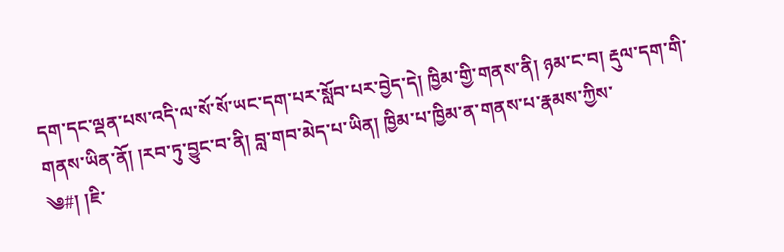དག་དང་ལྡན་པས་འདི་ལ་སོ་སོ་ཡང་དག་པར་སློབ་པར་བྱེད་དེ། ཁྱིམ་གྱི་གནས་ནི། ཉམ་ང་བ། རྡུལ་དག་གི་གནས་ཡིན་ནོ། །རབ་ཏུ་བྱུང་བ་ནི། བླ་གབ་མེད་པ་ཡིན། ཁྱིམ་པ་ཁྱིམ་ན་གནས་པ་རྣམས་ཀྱིས་
༄#། །ཇི་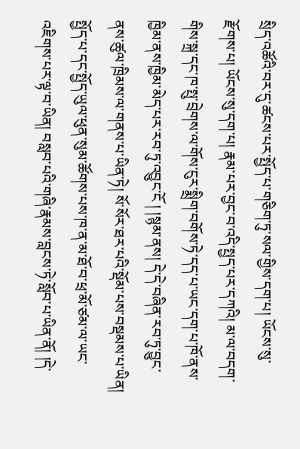སྲིད་འཚོའི་བར་དུ་ཚངས་པར་སྤྱོད་པ་གཅིག་ཏུ་སལ་གྱིས་དག་པ། ཡོངས་སུ་རྫོགས་པ། ཡོངས་སུ་དག་པ། རྣམ་པར་བྱང་བ་འདི་སྤྱད་པར་དཀའི། མ་ལ་བདག་གིས་སྐྲ་དང་ཁ་སྤུ་བྲེགས་ལ་གོས་ངུར་སྨྲིག་བགོས་ཏེ་དད་པ་ཡང་དག་པ་ཁོ་ནས་ཁྱིམ་ནས་ཁྱིམ་མེད་པར་རབ་ཏུ་འབྱུང་ངོ ། །སྙམ་ནས། དེ་དེ་བཞིན་རབ་ཏུ་བྱུང་ནས་ཚུལ་ཁྲིམས་ལ་གནས་པ་ཡིན་ཏེ། སོ་སོར་ཐར་པའི་སྡོམ་པས་བསྡམས་པ་ཡིན། སྤྱོད་པ་དང་སྤྱོད་ཡུལ་ཕུན་སུམ་ཚོགས་པས་ཁ་ན་མ་ཐོ་བ་ཕྲ་མོ་ཙམ་ལ་ཡང་འཇིགས་པར་ལྟ་བ་ཡིན། བསླབ་པའི་གཞི་རྣམས་བླངས་ཏེ་སློབ་པ་ཡིན་ནོ། །དེ་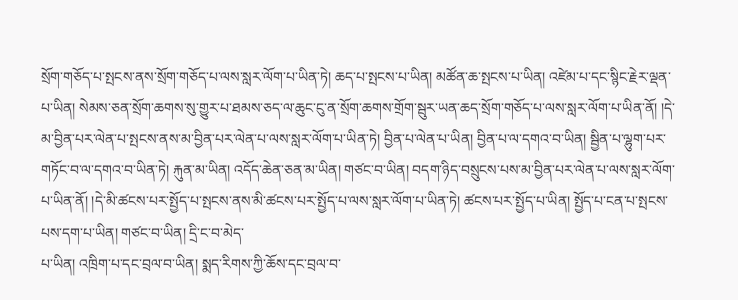སྲོག་གཅོད་པ་སྤངས་ནས་སྲོག་གཅོད་པ་ལས་སླར་ལོག་པ་ཡིན་ཏེ། ཆད་པ་སྤངས་པ་ཡིན། མཚོན་ཆ་སྤངས་པ་ཡིན། འཛེམ་པ་དང་སྙིང་རྗེར་ལྡན་པ་ཡིན། སེམས་ཅན་སྲོག་ཆགས་སུ་གྱུར་པ་ཐམས་ཅད་ལ་ཆུང་ངུ་ན་སྲོག་ཆགས་གྲོག་སྦུར་ཡན་ཆད་སྲོག་གཅོད་པ་ལས་སླར་ལོག་པ་ཡིན་ནོ། །དེ་མ་བྱིན་པར་ལེན་པ་སྤངས་ནས་མ་བྱིན་པར་ལེན་པ་ལས་སླར་ལོག་པ་ཡིན་ཏེ། བྱིན་པ་ལེན་པ་ཡིན། བྱིན་པ་ལ་དགའ་བ་ཡིན། སྦྱིན་པ་ལྷུག་པར་གཏོང་བ་ལ་དགའ་བ་ཡིན་ཏེ། རྐུན་མ་ཡིན། འདོད་ཆེན་ཅན་མ་ཡིན། གཙང་བ་ཡིན། བདག་ཉིད་བསྲུངས་པས་མ་བྱིན་པར་ལེན་པ་ལས་སླར་ལོག་པ་ཡིན་ནོ། །དེ་མི་ཚངས་པར་སྤྱོད་པ་སྤངས་ནས་མི་ཚངས་པར་སྤྱོད་པ་ལས་སླར་ལོག་པ་ཡིན་ཏེ། ཚངས་པར་སྤྱོད་པ་ཡིན། སྤྱོད་པ་ངན་པ་སྤངས་པས་དག་པ་ཡིན། གཙང་བ་ཡིན། དྲི་ང་བ་མེད་
པ་ཡིན། འཁྲིག་པ་དང་བྲལ་བ་ཡིན། སྨད་རིགས་ཀྱི་ཆོས་དང་བྲལ་བ་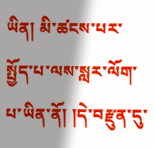ཡིན། མི་ཚངས་པར་སྤྱོད་པ་ལས་སླར་ལོག་པ་ཡིན་ནོ། །དེ་བརྫུན་དུ་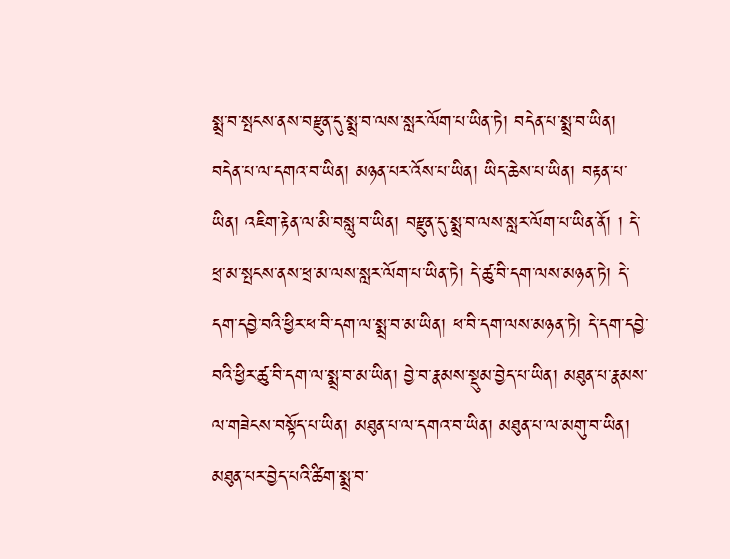སྨྲ་བ་སྤངས་ནས་བརྫུན་དུ་སྨྲ་བ་ལས་སླར་ལོག་པ་ཡིན་ཏེ། བདེན་པ་སྨྲ་བ་ཡིན། བདེན་པ་ལ་དགའ་བ་ཡིན། མཉན་པར་འོས་པ་ཡིན། ཡིད་ཆེས་པ་ཡིན། བརྟན་པ་ཡིན། འཇིག་རྟེན་ལ་མི་བསླུ་བ་ཡིན། བརྫུན་དུ་སྨྲ་བ་ལས་སླར་ལོག་པ་ཡིན་ནོ། ། དེ་ཕྲ་མ་སྤངས་ནས་ཕྲ་མ་ལས་སླར་ལོག་པ་ཡིན་ཏེ། དེ་ཚུ་བི་དག་ལས་མཉན་ཏེ། དེ་དག་དབྱེ་བའི་ཕྱིར་ཕ་བི་དག་ལ་སྨྲ་བ་མ་ཡིན། ཕ་བི་དག་ལས་མཉན་ཏེ། དེ་དག་དབྱེ་བའི་ཕྱིར་ཚུ་བི་དག་ལ་སྨྲ་བ་མ་ཡིན། བྱེ་བ་རྣམས་སྡུམ་བྱེད་པ་ཡིན། མཐུན་པ་རྣམས་ལ་གཟེངས་བསྟོད་པ་ཡིན། མཐུན་པ་ལ་དགའ་བ་ཡིན། མཐུན་པ་ལ་མགུ་བ་ཡིན། མཐུན་པར་བྱེད་པའི་ཚིག་སྨྲ་བ་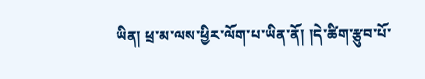ཡིན། ཕྲ་མ་ལས་ཕྱིར་ལོག་པ་ཡིན་ནོ། །དེ་ཚིག་རྩུབ་པོ་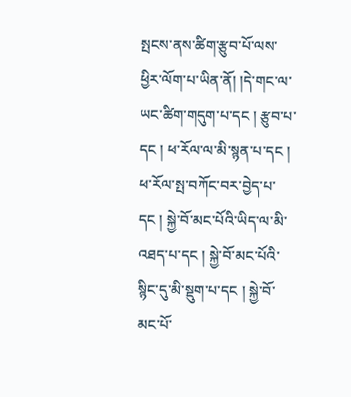སྤངས་ནས་ཚིག་རྩུབ་པོ་ལས་ཕྱིར་ལོག་པ་ཡིན་ནོ། །དེ་གང་ལ་ཡང་ཚིག་གདུག་པ་དང ། རྩུབ་པ་དང ། ཕ་རོལ་ལ་མི་སྙན་པ་དང ། ཕ་རོལ་སྤ་བཀོང་བར་བྱེད་པ་དང ། སྐྱེ་བོ་མང་པོའི་ཡིད་ལ་མི་འཐད་པ་དང ། སྐྱེ་བོ་མང་པོའི་སྙིང་དུ་མི་སྡུག་པ་དང ། སྐྱེ་བོ་མང་པོ་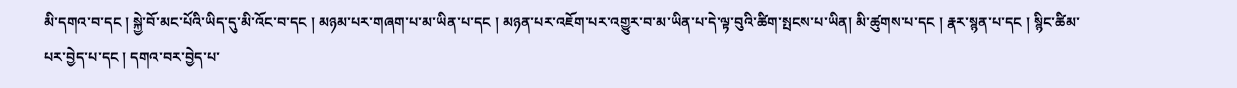མི་དགའ་བ་དང ། སྐྱེ་བོ་མང་པོའི་ཡིད་དུ་མི་འོང་བ་དང ། མཉམ་པར་གཞག་པ་མ་ཡིན་པ་དང ། མཉན་པར་འཇོག་པར་འགྱུར་བ་མ་ཡིན་པ་དེ་ལྟ་བུའི་ཚིག་སྤངས་པ་ཡིན། མི་ཚུགས་པ་དང ། རྣར་སྙན་པ་དང ། སྙིང་ཚིམ་པར་བྱེད་པ་དང ། དགའ་བར་བྱེད་པ་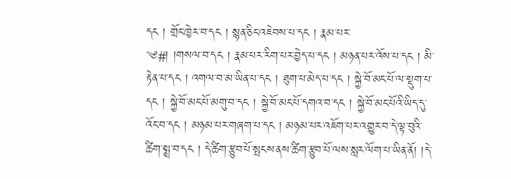དང ། གྲོང་ཁྱེར་བ་དང ། སྙན་ཅིང་འཇེབས་པ་དང ། རྣམ་པར་
༄#། །གསལ་བ་དང ། རྣམ་པར་རིག་པར་བྱེད་པ་དང ། མཉན་པར་འོས་པ་དང ། མི་རྟེན་པ་དང ། འགལ་བ་མ་ཡིན་པ་དང ། ཐུག་པ་མེད་པ་དང ། སྐྱེ་བོ་མང་པོ་ལ་སྡུག་པ་དང ། སྐྱེ་བོ་མང་པོ་མགུ་བ་དང ། སྐྱེ་བོ་མང་པོ་དགའ་བ་དང ། སྐྱེ་བོ་མང་པོའི་ཡིད་དུ་འོང་བ་དང ། མཉམ་པར་གཞག་པ་དང ། མཉམ་པར་འཇོག་པར་འགྱུར་བ་དེ་ལྟ་བུའི་ཚིག་སྨྲ་བ་དང ། དེ་ཚིག་རྩུབ་པོ་སྤངས་ནས་ཚིག་རྩུབ་པོ་ལས་སླར་ལོག་པ་ཡིན་ནོ། །དེ་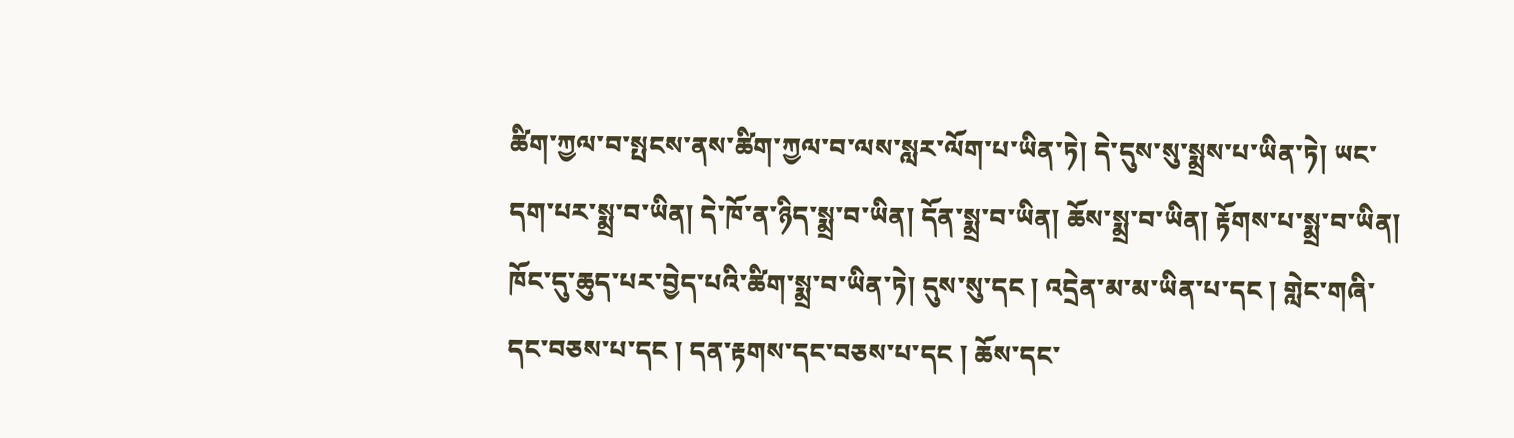ཚིག་ཀྱལ་བ་སྤངས་ནས་ཚིག་ཀྱལ་བ་ལས་སླར་ལོག་པ་ཡིན་ཏེ། དེ་དུས་སུ་སྨྲས་པ་ཡིན་ཏེ། ཡང་དག་པར་སྨྲ་བ་ཡིན། དེ་ཁོ་ན་ཉིད་སྨྲ་བ་ཡིན། དོན་སྨྲ་བ་ཡིན། ཆོས་སྨྲ་བ་ཡིན། རྟོགས་པ་སྨྲ་བ་ཡིན། ཁོང་དུ་ཆུད་པར་བྱེད་པའི་ཚིག་སྨྲ་བ་ཡིན་ཏེ། དུས་སུ་དང ། འདྲེན་མ་མ་ཡིན་པ་དང ། གླེང་གཞི་དང་བཅས་པ་དང ། དན་རྟགས་དང་བཅས་པ་དང ། ཆོས་དང་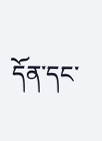དོན་དང་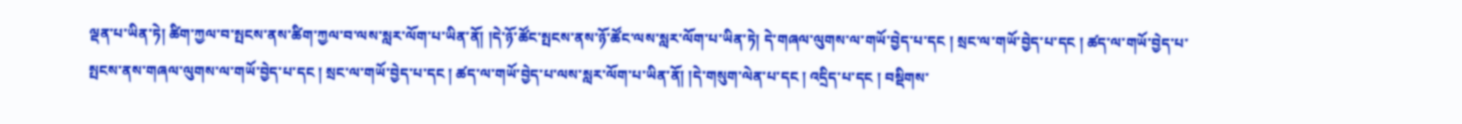ལྡན་པ་ཡིན་ཏེ། ཚིག་ཀྱལ་བ་སྤངས་ནས་ཚིག་ཀྱལ་བ་ལས་སླར་ལོག་པ་ཡིན་ནོ། །དེ་ཉོ་ཚོང་སྤངས་ནས་ཉོ་ཚོང་ལས་སླར་ལོག་པ་ཡིན་ཏེ། དེ་གཞལ་ལུགས་ལ་གཡོ་བྱེད་པ་དང ། སྲང་ལ་གཡོ་བྱེད་པ་དང ། ཚད་ལ་གཡོ་བྱེད་པ་སྤངས་ནས་གཞལ་ལུགས་ལ་གཡོ་བྱེད་པ་དང ། སྲང་ལ་གཡོ་བྱེད་པ་དང ། ཚད་ལ་གཡོ་བྱེད་པ་ལས་སླར་ལོག་པ་ཡིན་ནོ། །དེ་གསུག་ལེན་པ་དང ། འདྲིད་པ་དང ། བསྡིགས་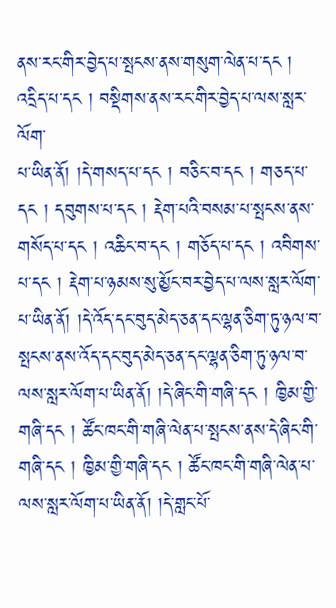ནས་རང་གིར་བྱེད་པ་སྤངས་ནས་གསུག་ལེན་པ་དང ། འདྲིད་པ་དང ། བསྡིགས་ནས་རང་གིར་བྱེད་པ་ལས་སླར་ལོག་
པ་ཡིན་ནོ། །དེ་གསད་པ་དང ། བཅིང་བ་དང ། གཅད་པ་དང ། དབུགས་པ་དང ། རྡེག་པའི་བསམ་པ་སྤངས་ནས་གསོད་པ་དང ། འཆིང་བ་དང ། གཅོད་པ་དང ། འབིགས་པ་དང ། རྡེག་པ་ཉམས་སུ་མྱོང་བར་བྱེད་པ་ལས་སླར་ལོག་པ་ཡིན་ནོ། །དེ་འོད་དང་བུད་མེད་ཅན་དང་ལྷན་ཅིག་ཏུ་ཉལ་བ་སྤངས་ནས་འོད་དང་བུད་མེད་ཅན་དང་ལྷན་ཅིག་ཏུ་ཉལ་བ་ལས་སླར་ལོག་པ་ཡིན་ནོ། །དེ་ཞིང་གི་གཞི་དང ། ཁྱིམ་གྱི་གཞི་དང ། ཚོང་ཁང་གི་གཞི་ལེན་པ་སྤངས་ནས་དེ་ཞིང་གི་གཞི་དང ། ཁྱིམ་གྱི་གཞི་དང ། ཚོང་ཁང་གི་གཞི་ལེན་པ་ལས་སླར་ལོག་པ་ཡིན་ནོ། །དེ་གླང་པོ་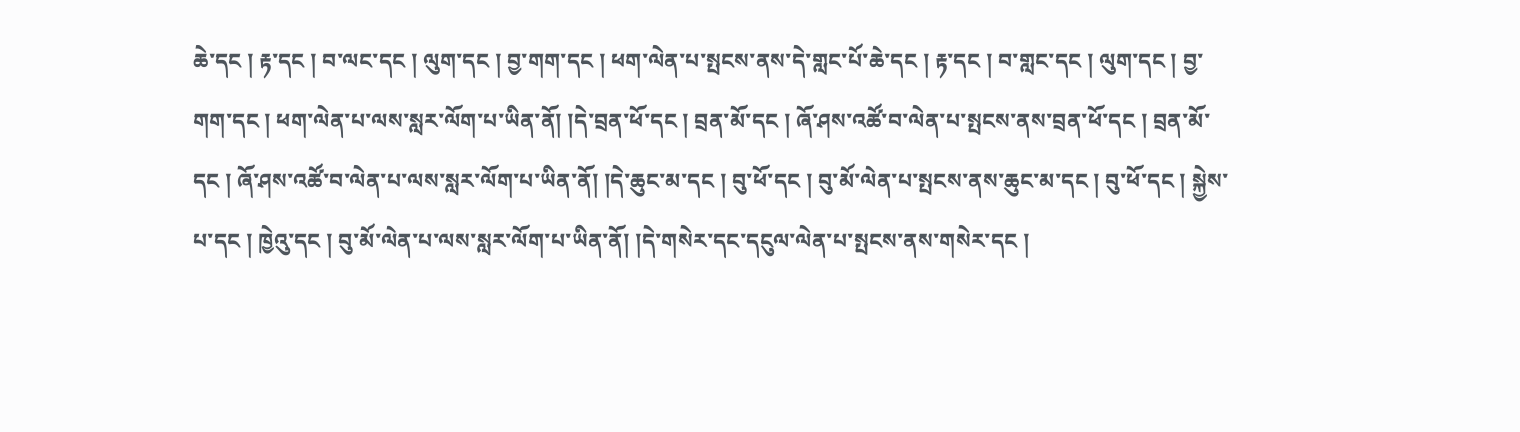ཆེ་དང ། རྟ་དང ། བ་ལང་དང ། ལུག་དང ། བྱ་གག་དང ། ཕག་ལེན་པ་སྤངས་ནས་དེ་གླང་པོ་ཆེ་དང ། རྟ་དང ། བ་གླང་དང ། ལུག་དང ། བྱ་གག་དང ། ཕག་ལེན་པ་ལས་སླར་ལོག་པ་ཡིན་ནོ། །དེ་བྲན་ཕོ་དང ། བྲན་མོ་དང ། ཞོ་ཤས་འཚོ་བ་ལེན་པ་སྤངས་ནས་བྲན་ཕོ་དང ། བྲན་མོ་དང ། ཞོ་ཤས་འཚོ་བ་ལེན་པ་ལས་སླར་ལོག་པ་ཡིན་ནོ། །དེ་ཆུང་མ་དང ། བུ་ཕོ་དང ། བུ་མོ་ལེན་པ་སྤངས་ནས་ཆུང་མ་དང ། བུ་ཕོ་དང ། སྐྱེས་པ་དང ། ཁྱེའུ་དང ། བུ་མོ་ལེན་པ་ལས་སླར་ལོག་པ་ཡིན་ནོ། །དེ་གསེར་དང་དངུལ་ལེན་པ་སྤངས་ནས་གསེར་དང །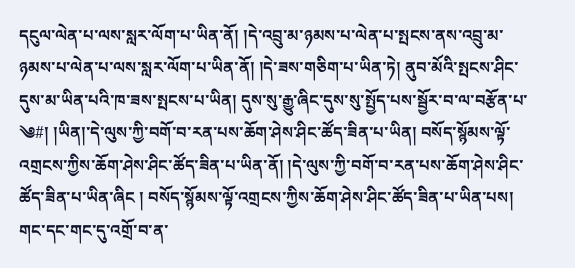དངུལ་ལེན་པ་ལས་སླར་ལོག་པ་ཡིན་ནོ། །དེ་འབྲུ་མ་ཉམས་པ་ལེན་པ་སྤངས་ནས་འབྲུ་མ་ཉམས་པ་ལེན་པ་ལས་སླར་ལོག་པ་ཡིན་ནོ། །དེ་ཟས་གཅིག་པ་ཡིན་ཏེ། ནུབ་མོའི་སྤངས་ཤིང་དུས་མ་ཡིན་པའི་ཁ་ཟས་སྤངས་པ་ཡིན། དུས་སུ་རྒྱུ་ཞིང་དུས་སུ་སྤྱོད་པས་སྦྱོར་བ་ལ་བརྩོན་པ་
༄#། །ཡིན།་དེ་ལུས་ཀྱི་བགོ་བ་རན་པས་ཆོག་ཤེས་ཤིང་ཚོད་ཟིན་པ་ཡིན། བསོད་སྙོམས་ལྟོ་འགྲངས་ཀྱིས་ཆོག་ཤེས་ཤིང་ཚོད་ཟིན་པ་ཡིན་ནོ། །དེ་ལུས་ཀྱི་བགོ་བ་རན་པས་ཆོག་ཤེས་ཤིང་ཚོད་ཟིན་པ་ཡིན་ཞིང ། བསོད་སྙོམས་ལྟོ་འགྲངས་ཀྱིས་ཆོག་ཤེས་ཤིང་ཚོད་ཟིན་པ་ཡིན་པས། གང་དང་གང་དུ་འགྲོ་བ་ན་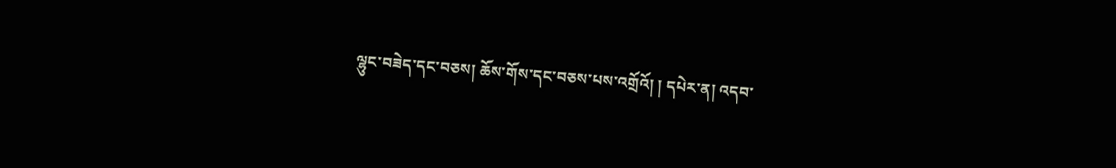ལྷུང་བཟེད་དང་བཅས། ཆོས་གོས་དང་བཅས་པས་འགྲོའོ། ། དཔེར་ན། འདབ་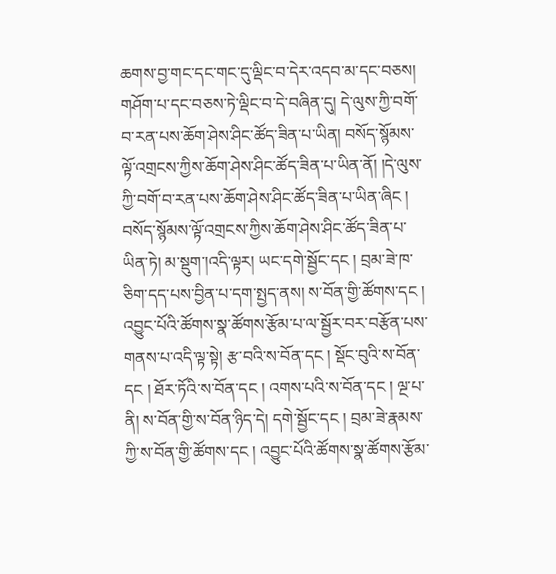ཆགས་བྱ་གང་དང་གང་དུ་ལྡིང་བ་དེར་འདབ་མ་དང་བཅས། གཤོག་པ་དང་བཅས་ཏེ་ལྡིང་བ་དེ་བཞིན་དུ། དེ་ལུས་ཀྱི་བགོ་བ་རན་པས་ཆོག་ཤེས་ཤིང་ཚོད་ཟིན་པ་ཡིན། བསོད་སྙོམས་ལྟོ་འགྲངས་ཀྱིས་ཆོག་ཤེས་ཤིང་ཚོད་ཟིན་པ་ཡིན་ནོ། །དེ་ལུས་ཀྱི་བགོ་བ་རན་པས་ཆོག་ཤེས་ཤིང་ཚོད་ཟིན་པ་ཡིན་ཞིང ། བསོད་སྙོམས་ལྟོ་འགྲངས་ཀྱིས་ཆོག་ཤེས་ཤིང་ཚོད་ཟིན་པ་ཡིན་ཏེ། མ་སྡུག་།འདི་ལྟར། ཡང་དགེ་སྦྱོང་དང ། བྲམ་ཟེ་ཁ་ཅིག་དད་པས་བྱིན་པ་དག་སྤྱད་ནས། ས་བོན་གྱི་ཚོགས་དང ། འབྱུང་པོའི་ཚོགས་སྣ་ཚོགས་རྩོམ་པ་ལ་སྦྱོར་བར་བརྩོན་པས་གནས་པ་འདི་ལྟ་སྟེ། རྩ་བའི་ས་བོན་དང ། སྡོང་བུའི་ས་བོན་དང ། ཐོར་ཏོའི་ས་བོན་དང ། འགས་པའི་ས་བོན་དང ། ལྔ་པ་ནི། ས་བོན་གྱི་ས་བོན་ཉིད་དེ། དགེ་སྦྱོང་དང ། བྲམ་ཟེ་རྣམས་ཀྱི་ས་བོན་གྱི་ཚོགས་དང ། འབྱུང་པོའི་ཚོགས་སྣ་ཚོགས་རྩོམ་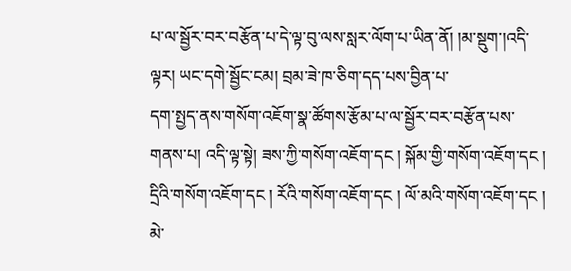པ་ལ་སྦྱོར་བར་བརྩོན་པ་དེ་ལྟ་བུ་ལས་སླར་ལོག་པ་ཡིན་ནོ། །མ་སྡུག་།འདི་ལྟར། ཡང་དགེ་སྦྱོང་ངམ། བྲམ་ཟེ་ཁ་ཅིག་དད་པས་བྱིན་པ་
དག་སྤྱད་ནས་གསོག་འཇོག་སྣ་ཚོགས་རྩོམ་པ་ལ་སྦྱོར་བར་བརྩོན་པས་གནས་པ། འདི་ལྟ་སྟེ། ཟས་ཀྱི་གསོག་འཇོག་དང ། སྐོམ་གྱི་གསོག་འཇོག་དང ། དྲིའི་གསོག་འཇོག་དང ། རོའི་གསོག་འཇོག་དང ། ལོ་མའི་གསོག་འཇོག་དང ། མེ་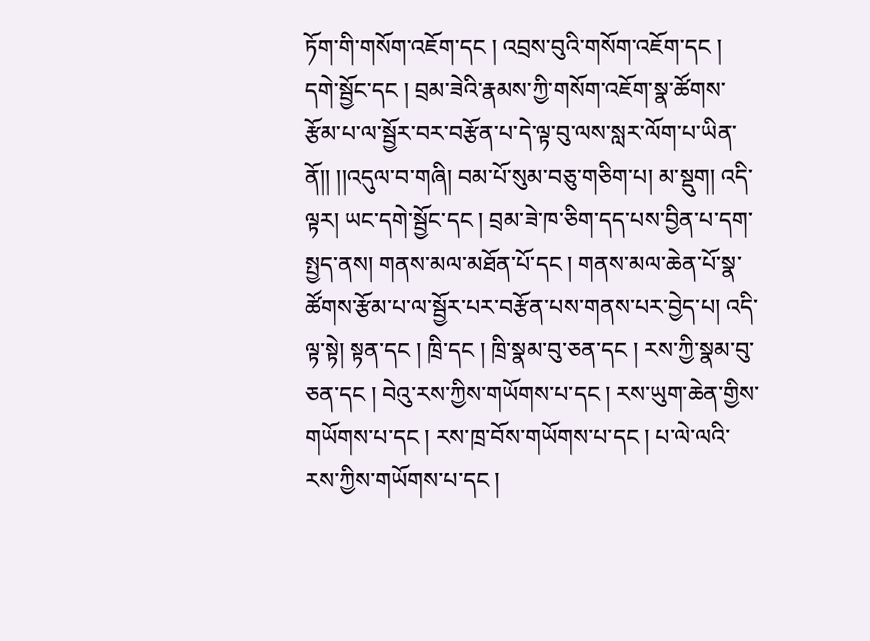ཏོག་གི་གསོག་འཇོག་དང ། འབྲས་བུའི་གསོག་འཇོག་དང ། དགེ་སྦྱོང་དང ། བྲམ་ཟེའི་རྣམས་ཀྱི་གསོག་འཇོག་སྣ་ཚོགས་རྩོམ་པ་ལ་སྦྱོར་བར་བརྩོན་པ་དེ་ལྟ་བུ་ལས་སླར་ལོག་པ་ཡིན་ནོ།། །།འདུལ་བ་གཞི། བམ་པོ་སུམ་བཅུ་གཅིག་པ། མ་སྡུག། འདི་ལྟར། ཡང་དགེ་སྦྱོང་དང ། བྲམ་ཟེ་ཁ་ཅིག་དད་པས་བྱིན་པ་དག་སྤྱད་ནས། གནས་མལ་མཐོན་པོ་དང ། གནས་མལ་ཆེན་པོ་སྣ་ཚོགས་རྩོམ་པ་ལ་སྦྱོར་པར་བརྩོན་པས་གནས་པར་བྱེད་པ། འདི་ལྟ་སྟེ། སྟན་དང ། ཁྲི་དང ། ཁྲི་སྣམ་བུ་ཅན་དང ། རས་ཀྱི་སྣམ་བུ་ཅན་དང ། བེའུ་རས་ཀྱིས་གཡོགས་པ་དང ། རས་ཡུག་ཆེན་གྱིས་གཡོགས་པ་དང ། རས་ཁྲ་བོས་གཡོགས་པ་དང ། པ་ལེ་ལའི་རས་ཀྱིས་གཡོགས་པ་དང །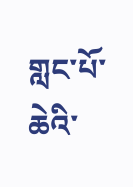གླང་པོ་ཆེའི་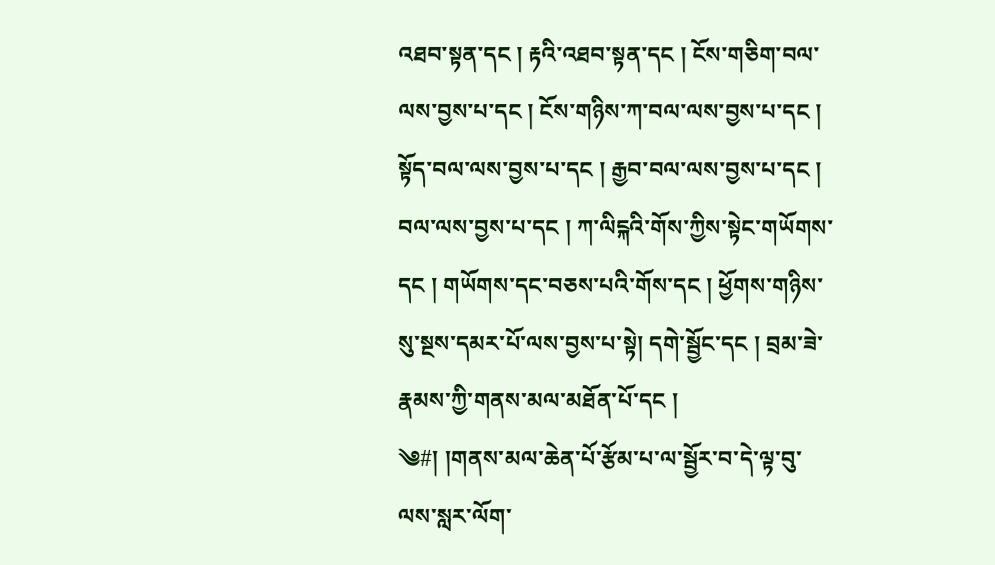འཐབ་སྟན་དང ། རྟའི་འཐབ་སྟན་དང ། ངོས་གཅིག་བལ་ལས་བྱས་པ་དང ། ངོས་གཉིས་ཀ་བལ་ལས་བྱས་པ་དང ། སྟོད་བལ་ལས་བྱས་པ་དང ། རྒྱབ་བལ་ལས་བྱས་པ་དང ། བལ་ལས་བྱས་པ་དང ། ཀ་ལིངྐའི་གོས་ཀྱིས་སྟེང་གཡོགས་དང ། གཡོགས་དང་བཅས་པའི་གོས་དང ། ཕྱོགས་གཉིས་སུ་སྔས་དམར་པོ་ལས་བྱས་པ་སྟེ། དགེ་སྦྱོང་དང ། བྲམ་ཟེ་རྣམས་ཀྱི་གནས་མལ་མཐོན་པོ་དང །
༄#། །གནས་མལ་ཆེན་པོ་རྩོམ་པ་ལ་སྦྱོར་བ་དེ་ལྟ་བུ་ལས་སླར་ལོག་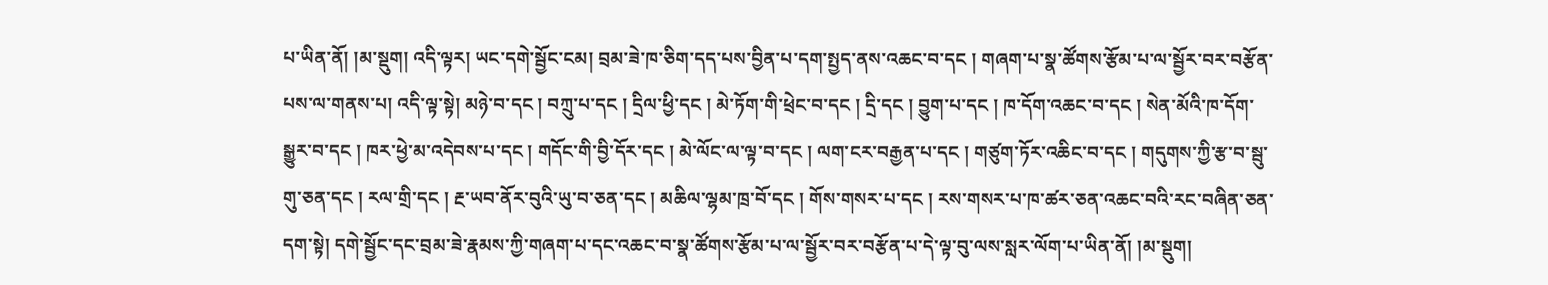པ་ཡིན་ནོ། །མ་སྡུག། འདི་ལྟར། ཡང་དགེ་སྦྱོང་ངམ། བྲམ་ཟེ་ཁ་ཅིག་དད་པས་བྱིན་པ་དག་སྤྱད་ནས་འཆང་བ་དང ། གཞག་པ་སྣ་ཚོགས་རྩོམ་པ་ལ་སྦྱོར་བར་བརྩོན་པས་ལ་གནས་པ། འདི་ལྟ་སྟེ། མཉེ་བ་དང ། བཀྲུ་པ་དང ། དྲིལ་ཕྱི་དང ། མེ་ཏོག་གི་ཕྲེང་བ་དང ། དྲི་དང ། བྱུག་པ་དང ། ཁ་དོག་འཆང་བ་དང ། སེན་མོའི་ཁ་དོག་སྒྱུར་བ་དང ། ཁར་ཕྱེ་མ་འདེབས་པ་དང ། གདོང་གི་བྱི་དོར་དང ། མེ་ལོང་ལ་ལྟ་བ་དང ། ལག་ངར་བརྒྱན་པ་དང ། གཙུག་ཏོར་འཆིང་བ་དང ། གདུགས་ཀྱི་རྩ་བ་སྦུ་གུ་ཅན་དང ། རལ་གྲི་དང ། རྔ་ཡབ་ནོར་བུའི་ཡུ་བ་ཅན་དང ། མཆིལ་ལྷམ་ཁྲ་བོ་དང ། གོས་གསར་པ་དང ། རས་གསར་པ་ཁ་ཚར་ཅན་འཆང་བའི་རང་བཞིན་ཅན་དག་སྟེ། དགེ་སྦྱོང་དང་བྲམ་ཟེ་རྣམས་ཀྱི་གཞག་པ་དང་འཆང་བ་སྣ་ཚོགས་རྩོམ་པ་ལ་སྦྱོར་བར་བརྩོན་པ་དེ་ལྟ་བུ་ལས་སླར་ལོག་པ་ཡིན་ནོ། །མ་སྡུག།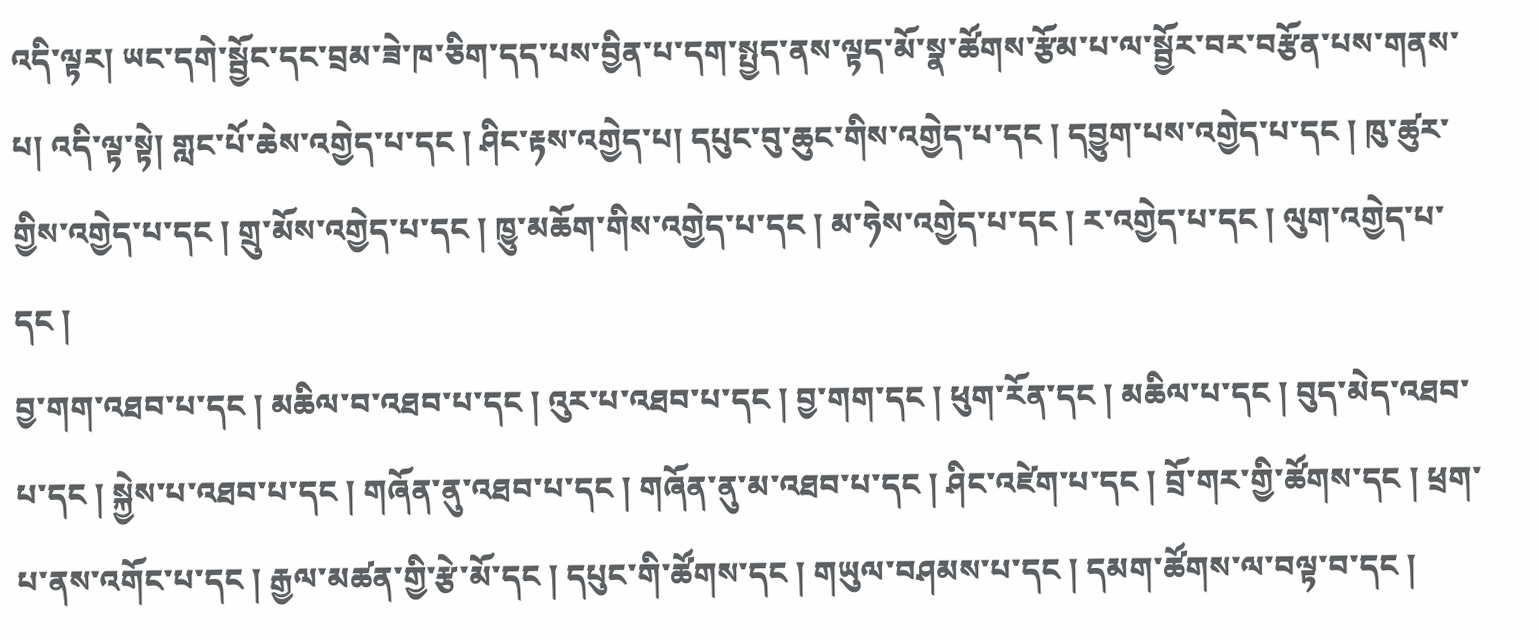འདི་ལྟར། ཡང་དགེ་སྦྱོང་དང་བྲམ་ཟེ་ཁ་ཅིག་དད་པས་བྱིན་པ་དག་སྤྱད་ནས་ལྟད་མོ་སྣ་ཚོགས་རྩོམ་པ་ལ་སྦྱོར་བར་བརྩོན་པས་གནས་པ། འདི་ལྟ་སྟེ། གླང་པོ་ཆེས་འགྱེད་པ་དང ། ཤིང་རྟས་འགྱེད་པ། དཔུང་བུ་ཆུང་གིས་འགྱེད་པ་དང ། དབྱུག་པས་འགྱེད་པ་དང ། ཁུ་ཚུར་གྱིས་འགྱེད་པ་དང ། གྲུ་མོས་འགྱེད་པ་དང ། ཁྱུ་མཆོག་གིས་འགྱེད་པ་དང ། མ་ཧེས་འགྱེད་པ་དང ། ར་འགྱེད་པ་དང ། ལུག་འགྱེད་པ་དང །
བྱ་གག་འཐབ་པ་དང ། མཆིལ་བ་འཐབ་པ་དང ། འུར་པ་འཐབ་པ་དང ། བྱ་གག་དང ། ཕུག་རོན་དང ། མཆིལ་པ་དང ། བུད་མེད་འཐབ་པ་དང ། སྐྱེས་པ་འཐབ་པ་དང ། གཞོན་ནུ་འཐབ་པ་དང ། གཞོན་ནུ་མ་འཐབ་པ་དང ། ཤིང་འཛེག་པ་དང ། བྲོ་གར་གྱི་ཚོགས་དང ། ཕྲག་པ་ནས་འགོང་པ་དང ། རྒྱལ་མཚན་གྱི་རྩེ་མོ་དང ། དཔུང་གི་ཚོགས་དང ། གཡུལ་བཤམས་པ་དང ། དམག་ཚོགས་ལ་བལྟ་བ་དང །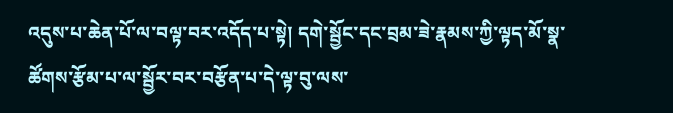འདུས་པ་ཆེན་པོ་ལ་བལྟ་བར་འདོད་པ་སྟེ། དགེ་སྦྱོང་དང་བྲམ་ཟེ་རྣམས་ཀྱི་ལྟད་མོ་སྣ་ཚོགས་རྩོམ་པ་ལ་སྦྱོར་བར་བརྩོན་པ་དེ་ལྟ་བུ་ལས་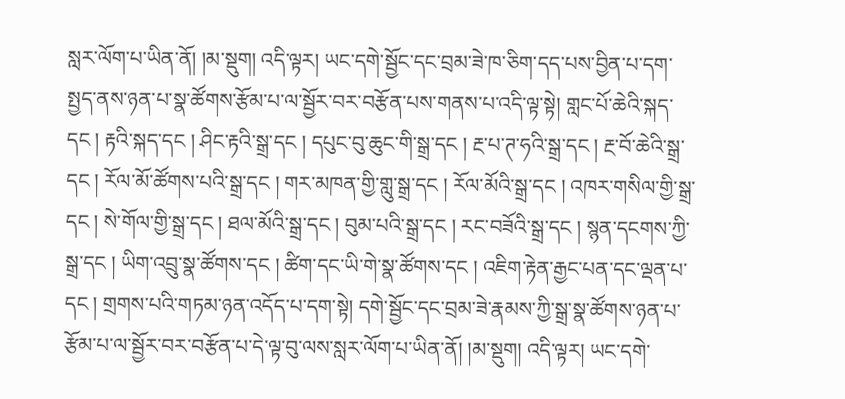སླར་ལོག་པ་ཡིན་ནོ། །མ་སྡུག། འདི་ལྟར། ཡང་དགེ་སྦྱོང་དང་བྲམ་ཟེ་ཁ་ཅིག་དད་པས་བྱིན་པ་དག་སྤྱད་ནས་ཉན་པ་སྣ་ཚོགས་རྩོམ་པ་ལ་སྦྱོར་བར་བརྩོན་པས་གནས་པ་འདི་ལྟ་སྟེ། གླང་པོ་ཆེའི་སྐད་དང ། རྟའི་སྐད་དང ། ཤིང་རྟའི་སྒྲ་དང ། དཔུང་བུ་ཆུང་གི་སྒྲ་དང ། རྔ་པ་ཊ་ཧའི་སྒྲ་དང ། རྔ་བོ་ཆེའི་སྒྲ་དང ། རོལ་མོ་ཚོགས་པའི་སྒྲ་དང ། གར་མཁན་གྱི་གླུ་སྒྲ་དང ། རོལ་མོའི་སྒྲ་དང ། འཁར་གསིལ་གྱི་སྒྲ་དང ། སེ་གོལ་གྱི་སྒྲ་དང ། ཐལ་མོའི་སྒྲ་དང ། བུམ་པའི་སྒྲ་དང ། རང་བཟོའི་སྒྲ་དང ། སྙན་དངགས་ཀྱི་སྒྲ་དང ། ཡིག་འབྲུ་སྣ་ཚོགས་དང ། ཚིག་དང་ཡི་གེ་སྣ་ཚོགས་དང ། འཇིག་རྟེན་རྒྱང་པན་དང་ལྡན་པ་དང ། གྲགས་པའི་གཏམ་ཉན་འདོད་པ་དག་སྟེ། དགེ་སྦྱོང་དང་བྲམ་ཟེ་རྣམས་ཀྱི་སྒྲ་སྣ་ཚོགས་ཉན་པ་རྩོམ་པ་ལ་སྦྱོར་བར་བརྩོན་པ་དེ་ལྟ་བུ་ལས་སླར་ལོག་པ་ཡིན་ནོ། །མ་སྡུག། འདི་ལྟར། ཡང་དགེ་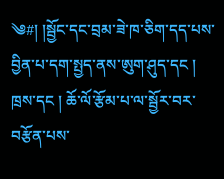༄#། །སྦྱོང་དང་བྲམ་ཟེ་ཁ་ཅིག་དད་པས་བྱིན་པ་དག་སྤྱད་ནས་ཨུག་ཤུད་དང ། ཁྲས་དང ། ཆོ་ལོ་རྩོམ་པ་ལ་སྦྱོར་བར་བརྩོན་པས་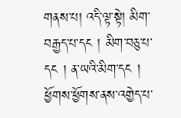གནས་པ། འདི་ལྟ་སྟེ། མིག་བརྒྱད་པ་དང ། མིག་བཅུ་པ་དང ། ན་ཡའི་མིག་དང ། ཕྱོགས་ཕྱོགས་ནས་འགྱེད་པ་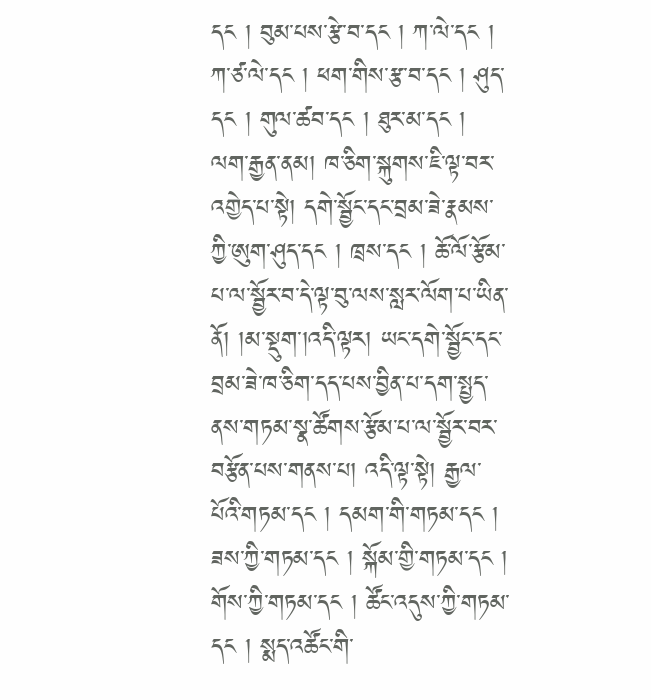དང ། བུམ་པས་རྩེ་བ་དང ། ཀ་ལེ་དང ། ཀ་ཙ་ལེ་དང ། ཕག་གིས་རྩ་བ་དང ། ཤུད་དང ། གུལ་ཚབ་དང ། ཐུར་མ་དང ། ལག་རྒྱན་ནམ། ཁ་ཅིག་སྐུགས་ཇི་ལྟ་བར་འགྱེད་པ་སྟེ། དགེ་སྦྱོང་དང་བྲམ་ཟེ་རྣམས་ཀྱི་ཨུག་ཤུད་དང ། ཁྲས་དང ། ཆོ་ལོ་རྩོམ་པ་ལ་སྦྱོར་བ་དེ་ལྟ་བུ་ལས་སླར་ལོག་པ་ཡིན་ནོ། །མ་སྡུག་།འདི་ལྟར། ཡང་དགེ་སྦྱོང་དང་བྲམ་ཟེ་ཁ་ཅིག་དད་པས་བྱིན་པ་དག་སྤྱད་ནས་གཏམ་སྣ་ཚོགས་རྩོམ་པ་ལ་སྦྱོར་བར་བརྩོན་པས་གནས་པ། འདི་ལྟ་སྟེ། རྒྱལ་པོའི་གཏམ་དང ། དམག་གི་གཏམ་དང ། ཟས་ཀྱི་གཏམ་དང ། སྐོམ་གྱི་གཏམ་དང ། གོས་ཀྱི་གཏམ་དང ། ཚོང་འདུས་ཀྱི་གཏམ་དང ། སྨད་འཚོང་གི་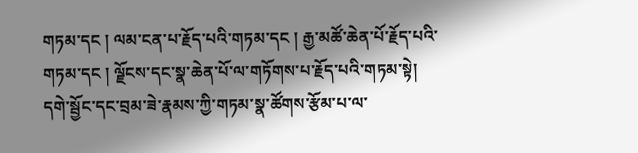གཏམ་དང ། ལམ་ངན་པ་རྗོད་པའི་གཏམ་དང ། རྒྱ་མཚོ་ཆེན་པོ་རྗོད་པའི་གཏམ་དང ། ལྗོངས་དང་སྣ་ཆེན་པོ་ལ་གཏོགས་པ་རྗོད་པའི་གཏམ་སྟེ། དགེ་སྦྱོང་དང་བྲམ་ཟེ་རྣམས་ཀྱི་གཏམ་སྣ་ཚོགས་རྩོམ་པ་ལ་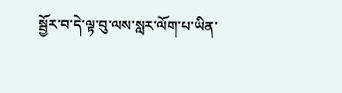སྦྱོར་བ་དེ་ལྟ་བུ་ལས་སླར་ལོག་པ་ཡིན་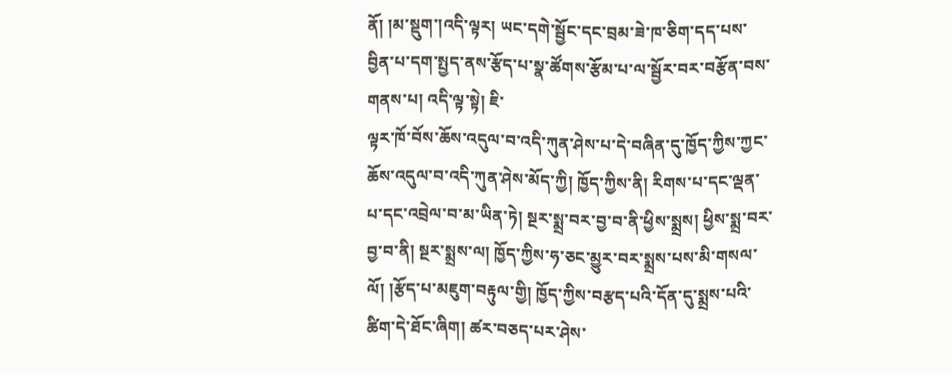ནོ། །མ་སྡུག་།འདི་ལྟར། ཡང་དགེ་སྦྱོང་དང་བྲམ་ཟེ་ཁ་ཅིག་དད་པས་བྱིན་པ་དག་སྤྱད་ནས་རྩོད་པ་སྣ་ཚོགས་རྩོམ་པ་ལ་སྦྱོར་བར་བརྩོན་བས་གནས་པ། འདི་ལྟ་སྟེ། ཇི་
ལྟར་ཁོ་བོས་ཆོས་འདུལ་བ་འདི་ཀུན་ཤེས་པ་དེ་བཞིན་དུ་ཁྱོད་ཀྱིས་ཀྱང་ཆོས་འདུལ་བ་འདི་ཀུན་ཤེས་མོད་ཀྱི། ཁྱོད་ཀྱིས་ནི། རིགས་པ་དང་ལྡན་པ་དང་འབྲེལ་བ་མ་ཡིན་ཏེ། སྔར་སྨྲ་བར་བྱ་བ་ནི་ཕྱིས་སྨྲས། ཕྱིས་སྨྲ་བར་བྱ་བ་ནི། སྔར་སྨྲས་ལ། ཁྱོད་ཀྱིས་ཧ་ཅང་མྱུར་བར་སྨྲས་པས་མི་གསལ་ལོ། །རྩོད་པ་མཇུག་བརྟུལ་གྱི། ཁྱོད་ཀྱིས་བརྩད་པའི་དོན་དུ་སྨྲས་པའི་ཚིག་དེ་ཐོང་ཞིག། ཚར་བཅད་པར་ཤེས་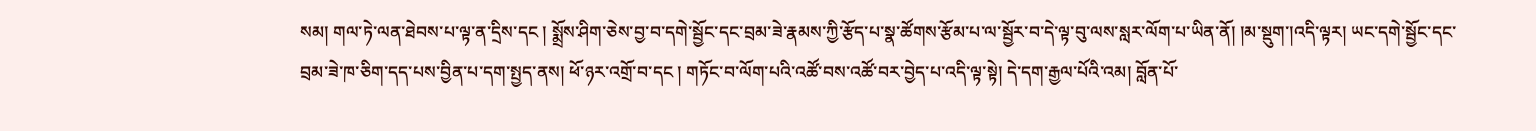སམ། གལ་ཏེ་ལན་ཐེབས་པ་ལྟ་ན་དྲིས་དང ། སྨྲོས་ཤིག་ཅེས་བྱ་བ་དགེ་སྦྱོང་དང་བྲམ་ཟེ་རྣམས་ཀྱི་རྩོད་པ་སྣ་ཚོགས་རྩོམ་པ་ལ་སྦྱོར་བ་དེ་ལྟ་བུ་ལས་སླར་ལོག་པ་ཡིན་ནོ། །མ་སྡུག་།འདི་ལྟར། ཡང་དགེ་སྦྱོང་དང་བྲམ་ཟེ་ཁ་ཅིག་དད་པས་བྱིན་པ་དག་སྤྱད་ནས། ཕོ་ཉར་འགྲོ་བ་དང ། གཏོང་བ་ལོག་པའི་འཚོ་བས་འཚོ་བར་བྱེད་པ་འདི་ལྟ་སྟེ། དེ་དག་རྒྱལ་པོའི་འམ། བློན་པོ་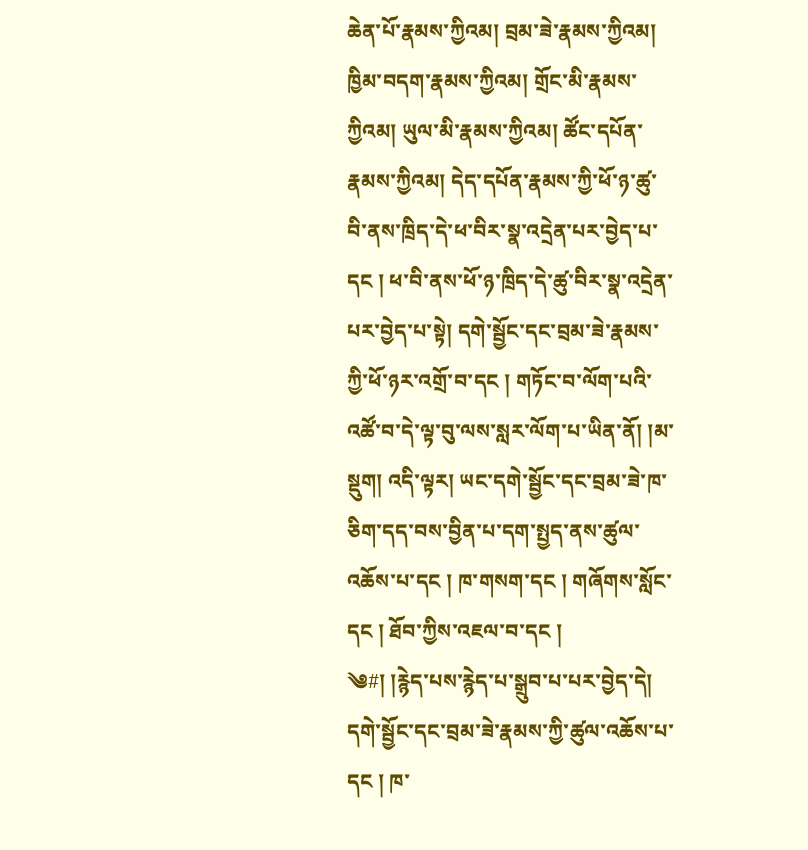ཆེན་པོ་རྣམས་ཀྱིའམ། བྲམ་ཟེ་རྣམས་ཀྱིའམ། ཁྱིམ་བདག་རྣམས་ཀྱིའམ། གྲོང་མི་རྣམས་ཀྱིའམ། ཡུལ་མི་རྣམས་ཀྱིའམ། ཚོང་དཔོན་རྣམས་ཀྱིའམ། དེད་དཔོན་རྣམས་ཀྱི་ཕོ་ཉ་ཚུ་བི་ནས་ཁྲིད་དེ་ཕ་བིར་སྣ་འདྲེན་པར་བྱེད་པ་དང ། ཕ་བི་ནས་ཕོ་ཉ་ཁྲིད་དེ་ཚུ་བིར་སྣ་འདྲེན་པར་བྱེད་པ་སྟེ། དགེ་སྦྱོང་དང་བྲམ་ཟེ་རྣམས་ཀྱི་ཕོ་ཉར་འགྲོ་བ་དང ། གཏོང་བ་ལོག་པའི་འཚོ་བ་དེ་ལྟ་བུ་ལས་སླར་ལོག་པ་ཡིན་ནོ། །མ་སྡུག། འདི་ལྟར། ཡང་དགེ་སྦྱོང་དང་བྲམ་ཟེ་ཁ་ཅིག་དད་བས་བྱིན་པ་དག་སྤྱད་ནས་ཚུལ་འཆོས་པ་དང ། ཁ་གསག་དང ། གཞོགས་སློང་དང ། ཐོབ་ཀྱིས་འཇལ་བ་དང །
༄#། །རྙེད་པས་རྙེད་པ་སྒྲུབ་པ་པར་བྱེད་དེ། དགེ་སྦྱོང་དང་བྲམ་ཟེ་རྣམས་ཀྱི་ཚུལ་འཆོས་པ་དང ། ཁ་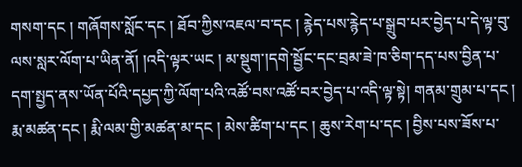གསག་དང ། གཞོགས་སློང་དང ། ཐོབ་ཀྱིས་འཇལ་བ་དང ། རྙེད་པས་རྙེད་པ་སྒྲུབ་པར་བྱེད་པ་དེ་ལྟ་བུ་ལས་སླར་ལོག་པ་ཡིན་ནོ། །འདི་ལྟར་ཡང ། མ་སྡུག་།དགེ་སྦྱོང་དང་བྲམ་ཟེ་ཁ་ཅིག་དད་པས་བྱིན་པ་དག་སྤྱད་ནས་ཡོན་པོའི་དཔྱད་ཀྱི་ལོག་པའི་འཚོ་བས་འཚོ་བར་བྱེད་པ་འདི་ལྟ་སྟེ། གནམ་གྲུམ་པ་དང ། རྨ་མཚན་དང ། རྨི་ལམ་གྱི་མཚན་མ་དང ། མེས་ཚིག་པ་དང ། ཆུས་རེག་པ་དང ། བྱིས་པས་ཟོས་པ་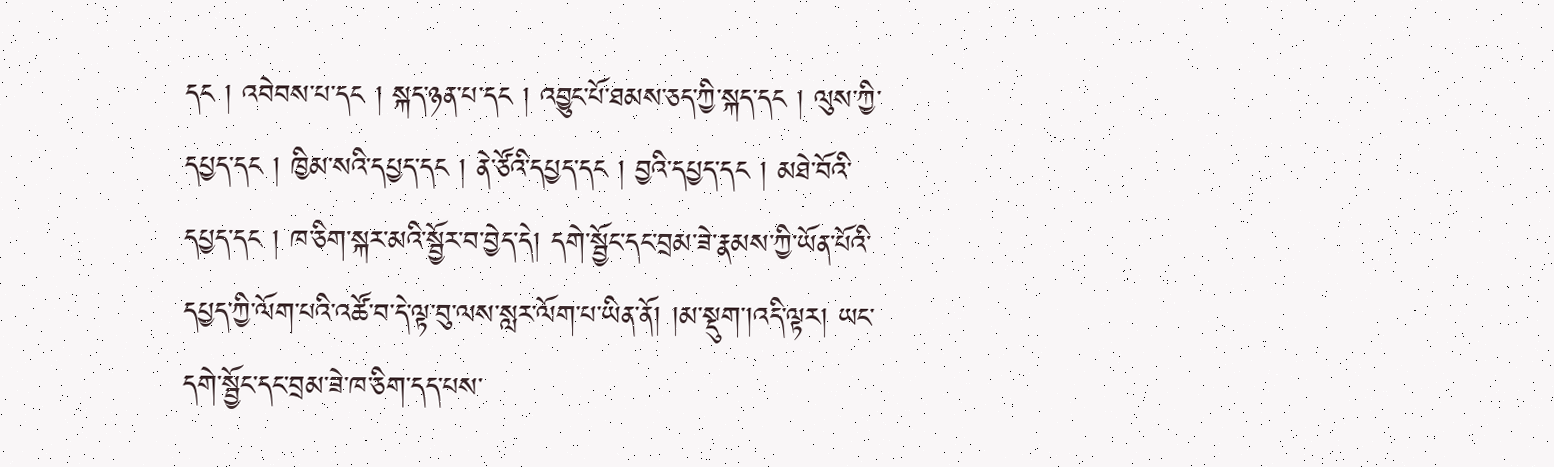དང ། འབེབས་པ་དང ། སྐད་ཉན་པ་དང ། འབྱུང་པོ་ཐམས་ཅད་ཀྱི་སྐད་དང ། ལུས་ཀྱི་དཔྱད་དང ། ཁྱིམ་སའི་དཔྱད་དང ། ནེ་ཙོའི་དཔྱད་དང ། བྱའི་དཔྱད་དང ། མཐེ་བོའི་དཔྱད་དང ། ཁ་ཅིག་སྐར་མའི་སྦྱོར་བ་བྱེད་དེ། དགེ་སྦྱོང་དང་བྲམ་ཟེ་རྣམས་ཀྱི་ཡོན་པོའི་དཔྱད་ཀྱི་ལོག་པའི་འཚོ་བ་དེ་ལྟ་བུ་ལས་སླར་ལོག་པ་ཡིན་ནོ། །མ་སྡུག་།འདི་ལྟར། ཡང་དགེ་སྦྱོང་དང་བྲམ་ཟེ་ཁ་ཅིག་དད་པས་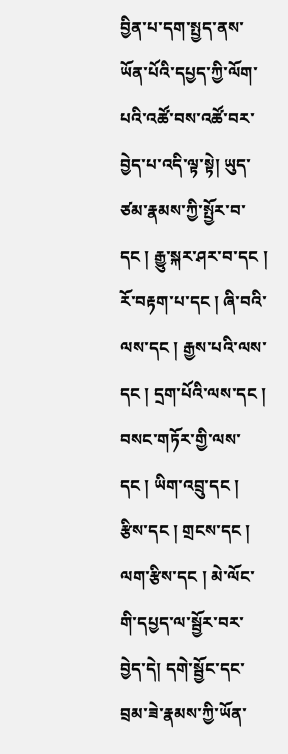བྱིན་པ་དག་སྤྱད་ནས་ཡོན་པོའི་དཔྱད་ཀྱི་ལོག་པའི་འཚོ་བས་འཚོ་བར་བྱེད་པ་འདི་ལྟ་སྟེ། ཡུད་ཙམ་རྣམས་ཀྱི་སྤྱོར་བ་དང ། རྒྱུ་སྐར་ཤར་བ་དང ། རོ་བརྟག་པ་དང ། ཞི་བའི་ལས་དང ། རྒྱས་པའི་ལས་དང ། དྲག་པོའི་ལས་དང ། བསང་གཏོར་གྱི་ལས་དང ། ཡིག་འབྲུ་དང ། རྩིས་དང ། གྲངས་དང ། ལག་རྩིས་དང ། མེ་ལོང་གི་དཔྱད་ལ་སྦྱོར་བར་བྱེད་དེ། དགེ་སྦྱོང་དང་བྲམ་ཟེ་རྣམས་ཀྱི་ཡོན་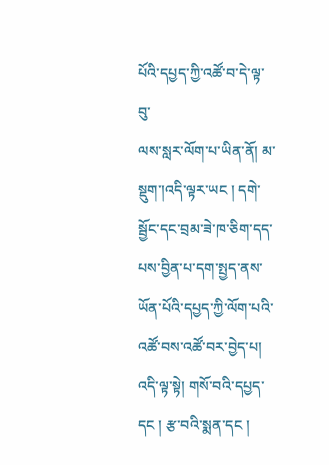པོའི་དཔྱད་ཀྱི་འཚོ་བ་དེ་ལྟ་བུ་
ལས་སླར་ལོག་པ་ཡིན་ནོ། མ་སྡུག་།འདི་ལྟར་ཡང ། དགེ་སྦྱོང་དང་བྲམ་ཟེ་ཁ་ཅིག་དད་པས་བྱིན་པ་དག་སྤྱད་ནས་ཡོན་པོའི་དཔྱད་ཀྱི་ལོག་པའི་འཚོ་བས་འཚོ་བར་བྱེད་པ། འདི་ལྟ་སྟེ། གསོ་བའི་དཔྱད་དང ། རྩ་བའི་སྨན་དང །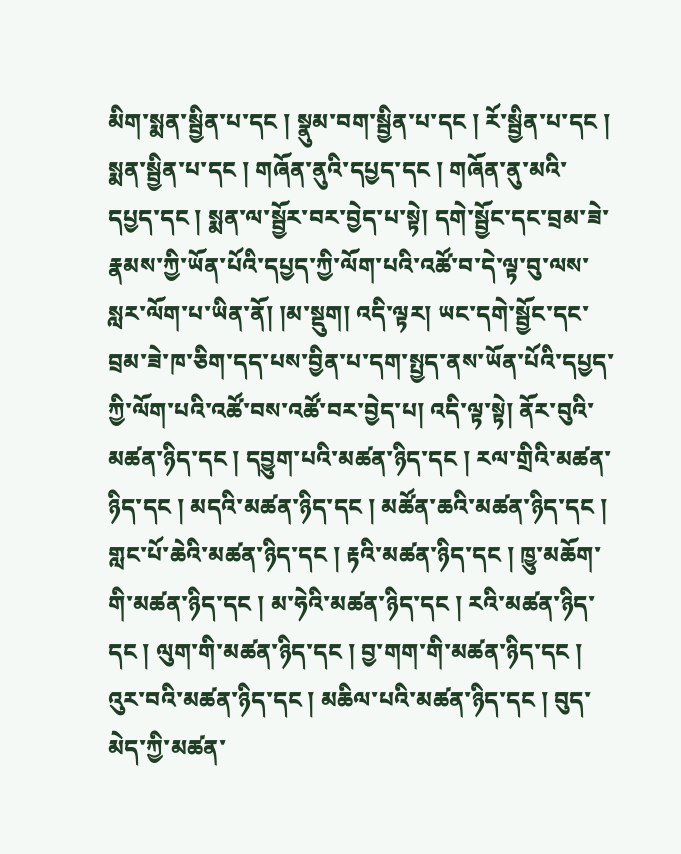མིག་སྨན་སྦྱིན་པ་དང ། སྣུམ་བག་སྦྱིན་པ་དང ། རོ་སྦྱིན་པ་དང ། སྨན་སྦྱིན་པ་དང ། གཞོན་ནུའི་དཔྱད་དང ། གཞོན་ནུ་མའི་དཔྱད་དང ། སྨན་ལ་སྦྱོར་བར་བྱེད་པ་སྟེ། དགེ་སྦྱོང་དང་བྲམ་ཟེ་རྣམས་ཀྱི་ཡོན་པོའི་དཔྱད་ཀྱི་ལོག་པའི་འཚོ་བ་དེ་ལྟ་བུ་ལས་སླར་ལོག་པ་ཡིན་ནོ། །མ་སྡུག། འདི་ལྟར། ཡང་དགེ་སྦྱོང་དང་བྲམ་ཟེ་ཁ་ཅིག་དད་པས་བྱིན་པ་དག་སྤྱད་ནས་ཡོན་པོའི་དཔྱད་ཀྱི་ལོག་པའི་འཚོ་བས་འཚོ་བར་བྱེད་པ། འདི་ལྟ་སྟེ། ནོར་བུའི་མཚན་ཉིད་དང ། དབྱུག་པའི་མཚན་ཉིད་དང ། རལ་གྲིའི་མཚན་ཉིད་དང ། མདའི་མཚན་ཉིད་དང ། མཚོན་ཆའི་མཚན་ཉིད་དང ། གླང་པོ་ཆེའི་མཚན་ཉིད་དང ། རྟའི་མཚན་ཉིད་དང ། ཁྱུ་མཆོག་གི་མཚན་ཉིད་དང ། མ་ཧེའི་མཚན་ཉིད་དང ། རའི་མཚན་ཉིད་དང ། ལུག་གི་མཚན་ཉིད་དང ། བྱ་གག་གི་མཚན་ཉིད་དང ། འུར་བའི་མཚན་ཉིད་དང ། མཆིལ་པའི་མཚན་ཉིད་དང ། བུད་མེད་ཀྱི་མཚན་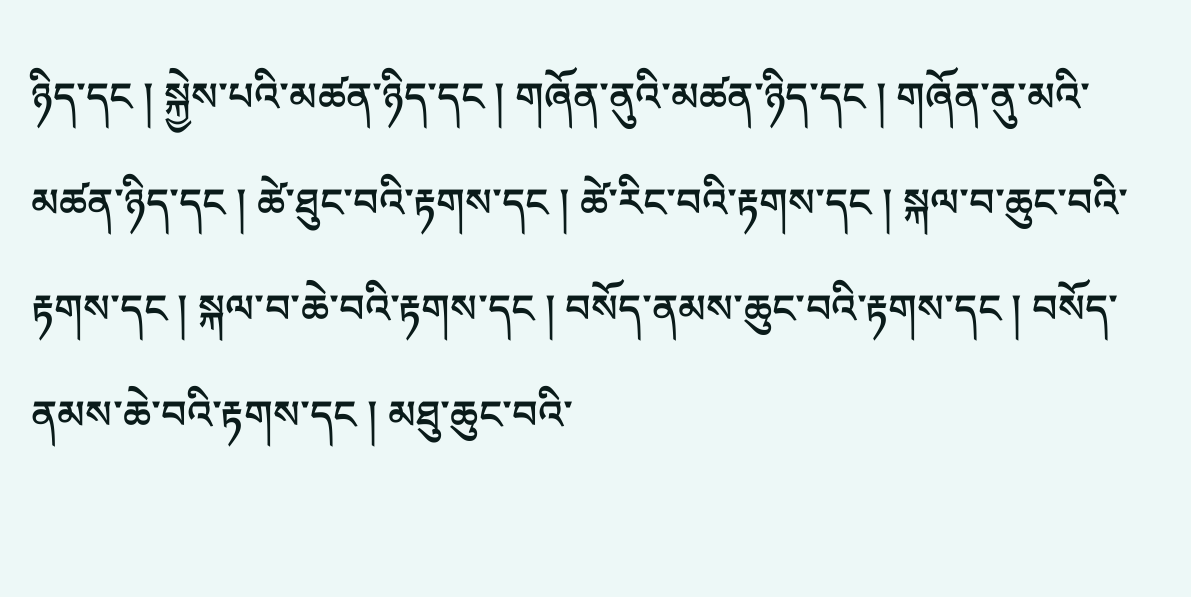ཉིད་དང ། སྐྱེས་པའི་མཚན་ཉིད་དང ། གཞོན་ནུའི་མཚན་ཉིད་དང ། གཞོན་ནུ་མའི་མཚན་ཉིད་དང ། ཚེ་ཐུང་བའི་རྟགས་དང ། ཚེ་རིང་བའི་རྟགས་དང ། སྐལ་བ་ཆུང་བའི་རྟགས་དང ། སྐལ་བ་ཆེ་བའི་རྟགས་དང ། བསོད་ནམས་ཆུང་བའི་རྟགས་དང ། བསོད་ནམས་ཆེ་བའི་རྟགས་དང ། མཐུ་ཆུང་བའི་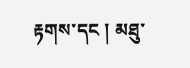རྟགས་དང ། མཐུ་